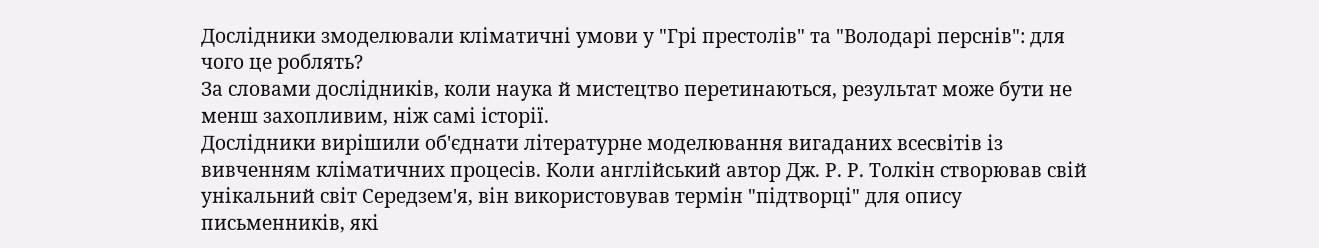Дослідники змоделювали кліматичні умови у "Грі престолів" та "Володарі перснів": для чого це роблять?
За словами дослідників, коли наука й мистецтво перетинаються, результат може бути не менш захопливим, ніж самі історії.
Дослідники вирішили об'єднати літературне моделювання вигаданих всесвітів із вивченням кліматичних процесів. Коли англійський автор Дж. Р. Р. Толкін створював свій унікальний світ Середзем'я, він використовував термін "підтворці" для опису письменників, які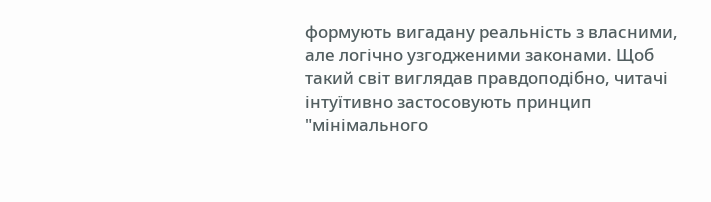формують вигадану реальність з власними, але логічно узгодженими законами. Щоб такий світ виглядав правдоподібно, читачі інтуїтивно застосовують принцип "мінімального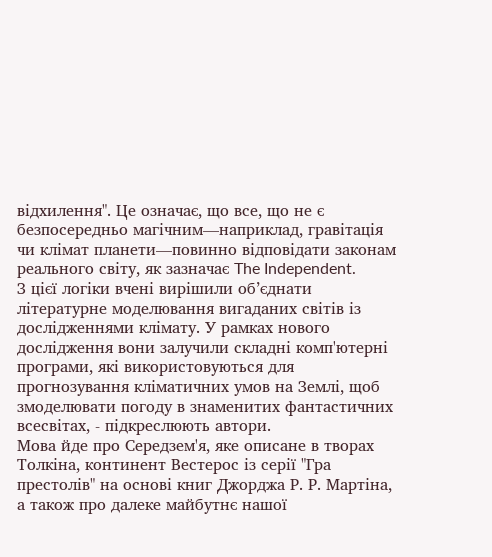відхилення". Це означає, що все, що не є безпосередньо магічним—наприклад, гравітація чи клімат планети—повинно відповідати законам реального світу, як зазначає The Independent.
З цієї логіки вчені вирішили об’єднати літературне моделювання вигаданих світів із дослідженнями клімату. У рамках нового дослідження вони залучили складні комп'ютерні програми, які використовуються для прогнозування кліматичних умов на Землі, щоб змоделювати погоду в знаменитих фантастичних всесвітах, - підкреслюють автори.
Мова йде про Середзем'я, яке описане в творах Толкіна, континент Вестерос із серії "Гра престолів" на основі книг Джорджа Р. Р. Мартіна, а також про далеке майбутнє нашої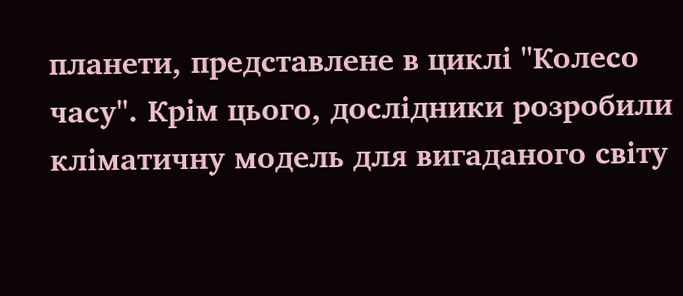планети, представлене в циклі "Колесо часу". Крім цього, дослідники розробили кліматичну модель для вигаданого світу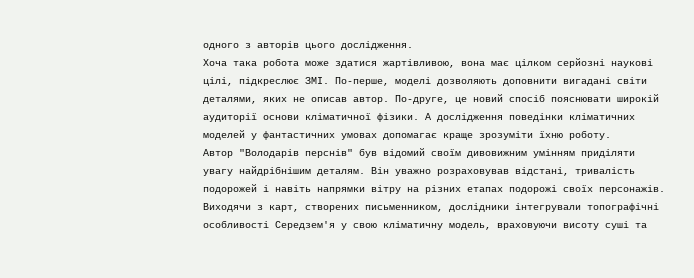одного з авторів цього дослідження.
Хоча така робота може здатися жартівливою, вона має цілком серйозні наукові цілі, підкреслює ЗМІ. По-перше, моделі дозволяють доповнити вигадані світи деталями, яких не описав автор. По-друге, це новий спосіб пояснювати широкій аудиторії основи кліматичної фізики. А дослідження поведінки кліматичних моделей у фантастичних умовах допомагає краще зрозуміти їхню роботу.
Автор "Володарів перснів" був відомий своїм дивовижним умінням приділяти увагу найдрібнішим деталям. Він уважно розраховував відстані, тривалість подорожей і навіть напрямки вітру на різних етапах подорожі своїх персонажів. Виходячи з карт, створених письменником, дослідники інтегрували топографічні особливості Середзем'я у свою кліматичну модель, враховуючи висоту суші та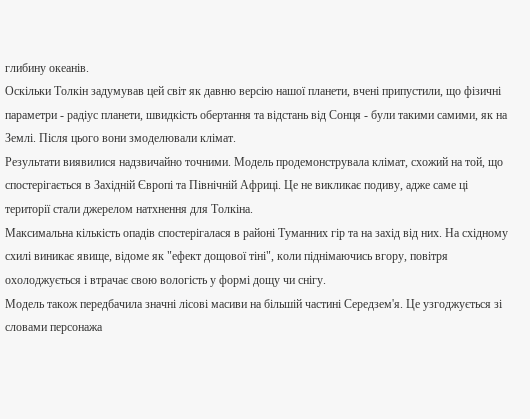глибину океанів.
Оскільки Толкін задумував цей світ як давню версію нашої планети, вчені припустили, що фізичні параметри - радіус планети, швидкість обертання та відстань від Сонця - були такими самими, як на Землі. Після цього вони змоделювали клімат.
Результати виявилися надзвичайно точними. Модель продемонструвала клімат, схожий на той, що спостерігається в Західній Європі та Північній Африці. Це не викликає подиву, адже саме ці території стали джерелом натхнення для Толкіна.
Максимальна кількість опадів спостерігалася в районі Туманних гір та на захід від них. На східному схилі виникає явище, відоме як "ефект дощової тіні", коли піднімаючись вгору, повітря охолоджується і втрачає свою вологість у формі дощу чи снігу.
Модель також передбачила значні лісові масиви на більшій частині Середзем'я. Це узгоджується зі словами персонажа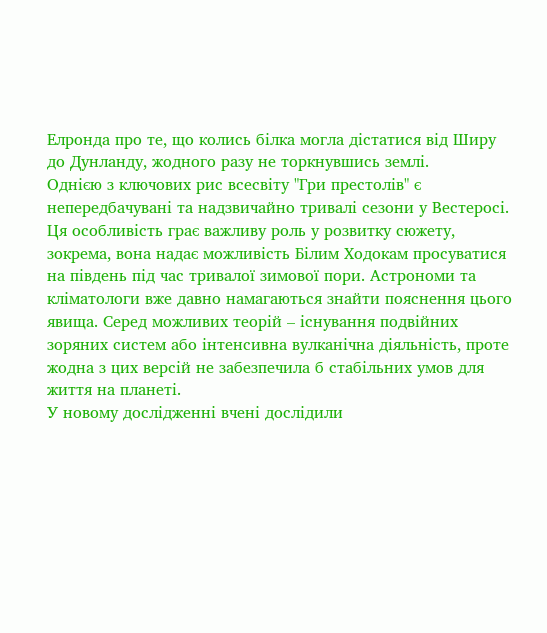Елронда про те, що колись білка могла дістатися від Ширу до Дунланду, жодного разу не торкнувшись землі.
Однією з ключових рис всесвіту "Гри престолів" є непередбачувані та надзвичайно тривалі сезони у Вестеросі. Ця особливість грає важливу роль у розвитку сюжету, зокрема, вона надає можливість Білим Ходокам просуватися на південь під час тривалої зимової пори. Астрономи та кліматологи вже давно намагаються знайти пояснення цього явища. Серед можливих теорій – існування подвійних зоряних систем або інтенсивна вулканічна діяльність, проте жодна з цих версій не забезпечила б стабільних умов для життя на планеті.
У новому дослідженні вчені дослідили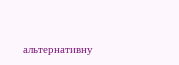альтернативну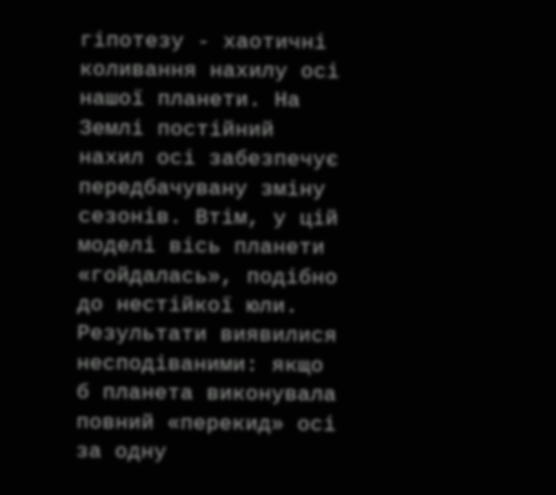гіпотезу - хаотичні коливання нахилу осі нашої планети. На Землі постійний нахил осі забезпечує передбачувану зміну сезонів. Втім, у цій моделі вісь планети «гойдалась», подібно до нестійкої юли. Результати виявилися несподіваними: якщо б планета виконувала повний «перекид» осі за одну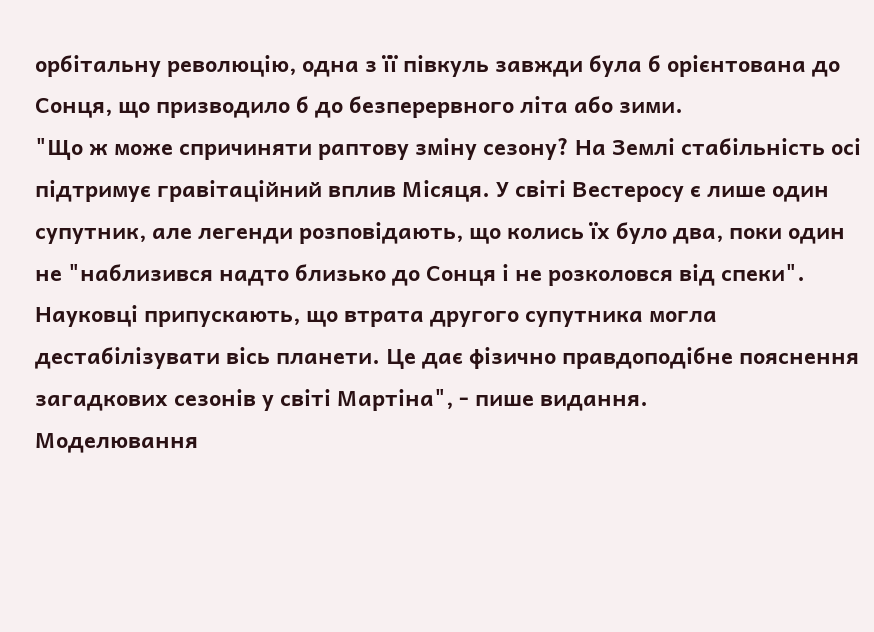орбітальну революцію, одна з її півкуль завжди була б орієнтована до Сонця, що призводило б до безперервного літа або зими.
"Що ж може спричиняти раптову зміну сезону? На Землі стабільність осі підтримує гравітаційний вплив Місяця. У світі Вестеросу є лише один супутник, але легенди розповідають, що колись їх було два, поки один не "наблизився надто близько до Сонця і не розколовся від спеки". Науковці припускають, що втрата другого супутника могла дестабілізувати вісь планети. Це дає фізично правдоподібне пояснення загадкових сезонів у світі Мартіна", - пише видання.
Моделювання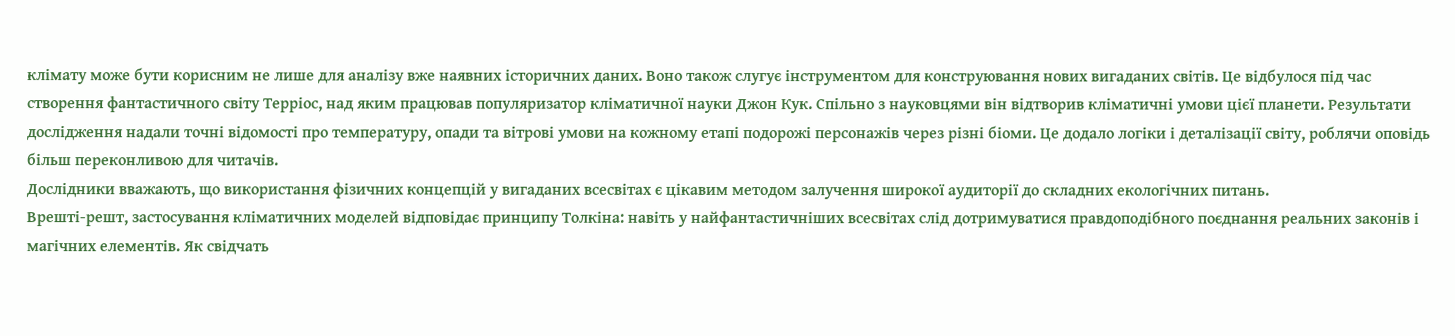клімату може бути корисним не лише для аналізу вже наявних історичних даних. Воно також слугує інструментом для конструювання нових вигаданих світів. Це відбулося під час створення фантастичного світу Терріос, над яким працював популяризатор кліматичної науки Джон Кук. Спільно з науковцями він відтворив кліматичні умови цієї планети. Результати дослідження надали точні відомості про температуру, опади та вітрові умови на кожному етапі подорожі персонажів через різні біоми. Це додало логіки і деталізації світу, роблячи оповідь більш переконливою для читачів.
Дослідники вважають, що використання фізичних концепцій у вигаданих всесвітах є цікавим методом залучення широкої аудиторії до складних екологічних питань.
Врешті-решт, застосування кліматичних моделей відповідає принципу Толкіна: навіть у найфантастичніших всесвітах слід дотримуватися правдоподібного поєднання реальних законів і магічних елементів. Як свідчать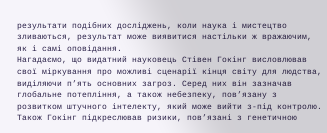результати подібних досліджень, коли наука і мистецтво зливаються, результат може виявитися настільки ж вражаючим, як і самі оповідання.
Нагадаємо, що видатний науковець Стівен Гокінг висловлював свої міркування про можливі сценарії кінця світу для людства, виділяючи п’ять основних загроз. Серед них він зазначав глобальне потепління, а також небезпеку, пов’язану з розвитком штучного інтелекту, який може вийти з-під контролю. Також Гокінг підкреслював ризики, пов’язані з генетичною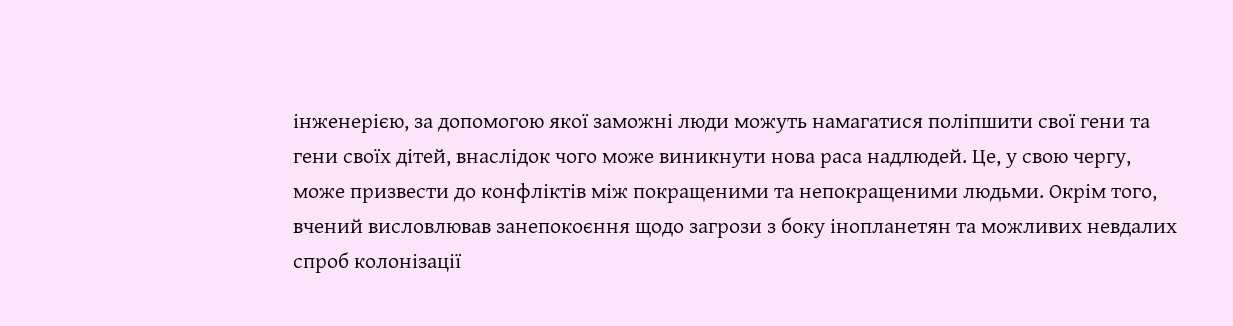інженерією, за допомогою якої заможні люди можуть намагатися поліпшити свої гени та гени своїх дітей, внаслідок чого може виникнути нова раса надлюдей. Це, у свою чергу, може призвести до конфліктів між покращеними та непокращеними людьми. Окрім того, вчений висловлював занепокоєння щодо загрози з боку інопланетян та можливих невдалих спроб колонізації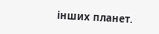інших планет.